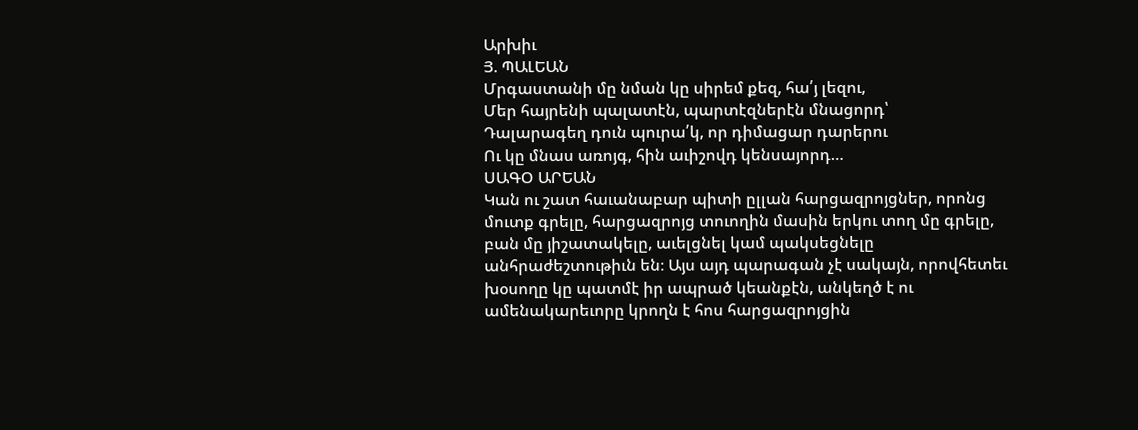Արխիւ
Յ. ՊԱԼԵԱՆ
Մրգաստանի մը նման կը սիրեմ քեզ, հա՛յ լեզու,
Մեր հայրենի պալատէն, պարտէզներէն մնացորդ՝
Դալարագեղ դուն պուրա՛կ, որ դիմացար դարերու
Ու կը մնաս առոյգ, հին աւիշովդ կենսայորդ…
ՍԱԳՕ ԱՐԵԱՆ
Կան ու շատ հաւանաբար պիտի ըլլան հարցազրոյցներ, որոնց մուտք գրելը, հարցազրոյց տուողին մասին երկու տող մը գրելը, բան մը յիշատակելը, աւելցնել կամ պակսեցնելը անհրաժեշտութիւն են։ Այս այդ պարագան չէ սակայն, որովհետեւ խօսողը կը պատմէ իր ապրած կեանքէն, անկեղծ է ու ամենակարեւորը կրողն է հոս հարցազրոյցին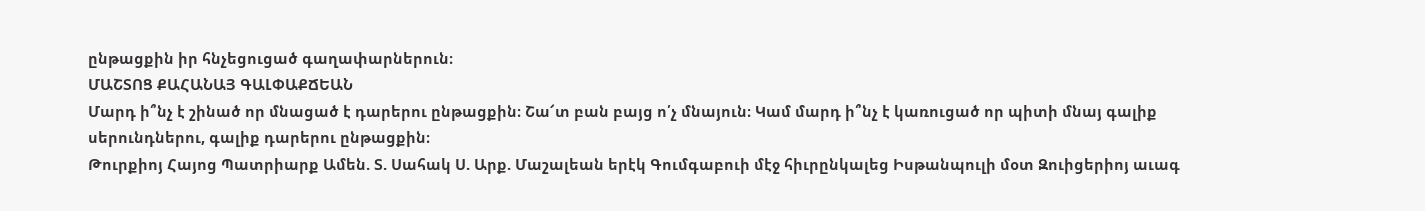ընթացքին իր հնչեցուցած գաղափարներուն։
ՄԱՇՏՈՑ ՔԱՀԱՆԱՅ ԳԱԼՓԱՔՃԵԱՆ
Մարդ ի՞նչ է շինած որ մնացած է դարերու ընթացքին։ Շա՜տ բան բայց ո՛չ մնայուն։ Կամ մարդ ի՞նչ է կառուցած որ պիտի մնայ գալիք սերունդներու, գալիք դարերու ընթացքին։
Թուրքիոյ Հայոց Պատրիարք Ամեն. Տ. Սահակ Ս. Արք. Մաշալեան երէկ Գումգաբուի մէջ հիւրընկալեց Իսթանպուլի մօտ Զուիցերիոյ աւագ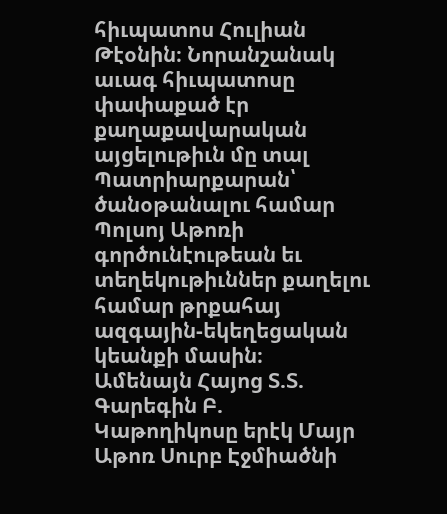հիւպատոս Հուլիան Թէօնին։ Նորանշանակ աւագ հիւպատոսը փափաքած էր քաղաքավարական այցելութիւն մը տալ Պատրիարքարան՝ ծանօթանալու համար Պոլսոյ Աթոռի գործունէութեան եւ տեղեկութիւններ քաղելու համար թրքահայ ազգային-եկեղեցական կեանքի մասին։
Ամենայն Հայոց Տ.Տ. Գարեգին Բ. Կաթողիկոսը երէկ Մայր Աթոռ Սուրբ Էջմիածնի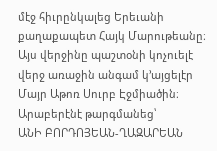մէջ հիւրընկալեց Երեւանի քաղաքապետ Հայկ Մարութեանը։ Այս վերջինը պաշտօնի կոչուելէ վերջ առաջին անգամ կ՚այցելէր Մայր Աթոռ Սուրբ Էջմիածին։
Արաբերէնէ թարգմանեց՝
ԱՆԻ ԲՈՐԴՈՅԵԱՆ-ՂԱԶԱՐԵԱՆ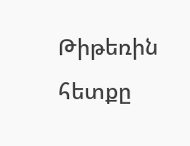Թիթեռին հետքը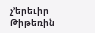չ՚երեւիր
Թիթեռին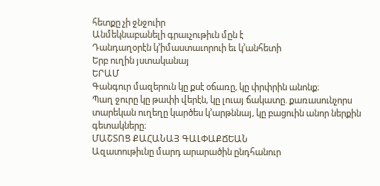հետքը չի ջնջուիր
Անմեկնաբանելի գրաւչութիւն մըն է
Դանդաղօրէն կ՚իմաստաւորուի եւ կ՚անհետի
Երբ ուղին յստականայ
ԵՐԱՄ
Գանգուր մազերուն կը քսէ օճառը, կը փրփրին անոնք։
Պաղ ջուրը կը թափի վերէն, կը լուայ ճակատը. քառասունչորս տարեկան ուղեղը կարծես կ՚արթննայ, կը բացուին անոր ներքին գետակները։
ՄԱՇՏՈՑ ՔԱՀԱՆԱՅ ԳԱԼՓԱՔՃԵԱՆ
Ազատութիւնը մարդ արարածին ընդհանուր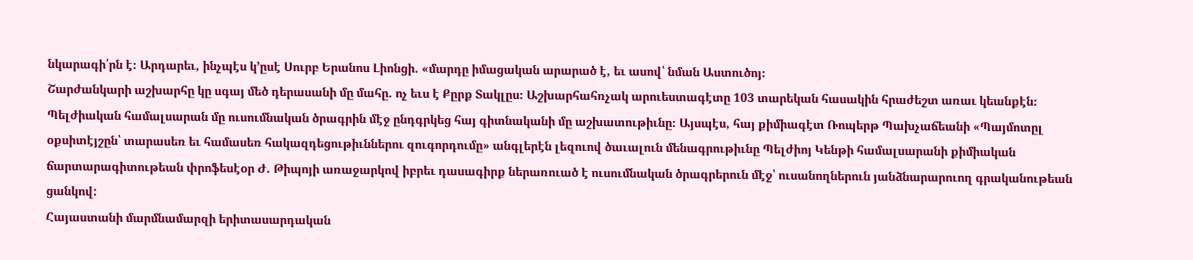նկարագի՛րն է։ Արդարեւ, ինչպէս կ՚ըսէ Սուրբ Երանոս Լիոնցի. «մարդը իմացական արարած է, եւ ասով՝ նման Աստուծոյ։
Շարժանկարի աշխարհը կը սգայ մեծ դերասանի մը մահը. ոչ եւս է Քըրք Տակլըս։ Աշխարհահռչակ արուեստագէտը 103 տարեկան հասակին հրաժեշտ առաւ կեանքէն։
Պելժիական համալսարան մը ուսումնական ծրագրին մէջ ընդգրկեց հայ գիտնականի մը աշխատութիւնը։ Այսպէս, հայ քիմիագէտ Ռոպերթ Պախչաճեանի «Պայմոտըլ օքսիտէյշըն՝ տարասեռ եւ համասեռ հակազդեցութիւններու զուգորդումը» անգլերէն լեզուով ծաւալուն մենագրութիւնը Պելժիոյ Կենթի համալսարանի քիմիական ճարտարագիտութեան փրոֆեսէօր Ժ. Թիպոյի առաջարկով իբրեւ դասագիրք ներառուած է ուսումնական ծրագրերուն մէջ՝ ուսանողներուն յանձնարարուող գրականութեան ցանկով:
Հայաստանի մարմնամարզի երիտասարդական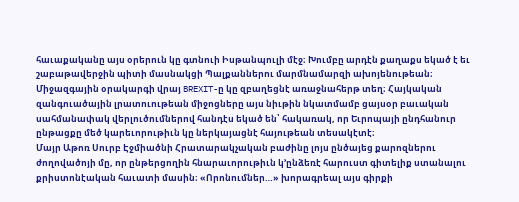հաւաքականը այս օրերուն կը գտնուի Իսթանպուլի մէջ։ Խումբը արդէն քաղաքս եկած է եւ շաբաթավերջին պիտի մասնակցի Պալքաններու մարմնամարզի ախոյենութեան։
Միջազգային օրակարգի վրայ BREXIT-ը կը զբաղեցնէ առաջնահերթ տեղ։ Հայկական զանգուածային լրատուութեան միջոցները այս նիւթին նկատմամբ ցայսօր բաւական սահմանափակ վերլուծումներով հանդէս եկած են՝ հակառակ, որ Եւրոպայի ընդհանուր ընթացքը մեծ կարեւորութիւն կը ներկայացնէ հայութեան տեսակէտէ։
Մայր Աթոռ Սուրբ Էջմիածնի Հրատարակչական բաժինը լոյս ընծայեց քարոզներու ժողովածոյի մը, որ ընթերցողին հնարաւորութիւն կ՚ընձեռէ հարուստ գիտելիք ստանալու քրիստոնէական հաւատի մասին։ «Որոնումներ…» խորագրեալ այս գիրքի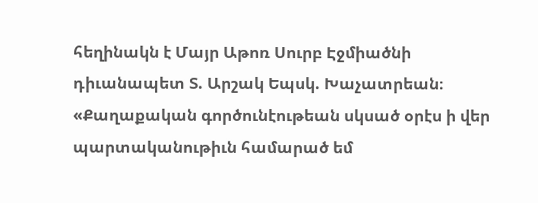հեղինակն է Մայր Աթոռ Սուրբ Էջմիածնի դիւանապետ Տ. Արշակ Եպսկ. Խաչատրեան։
«Քաղաքական գործունէութեան սկսած օրէս ի վեր պարտականութիւն համարած եմ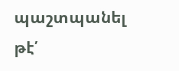պաշտպանել թէ՛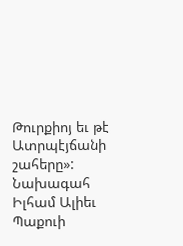Թուրքիոյ եւ թէ Ատրպէյճանի շահերը»:
Նախագահ Իլհամ Ալիեւ Պաքուի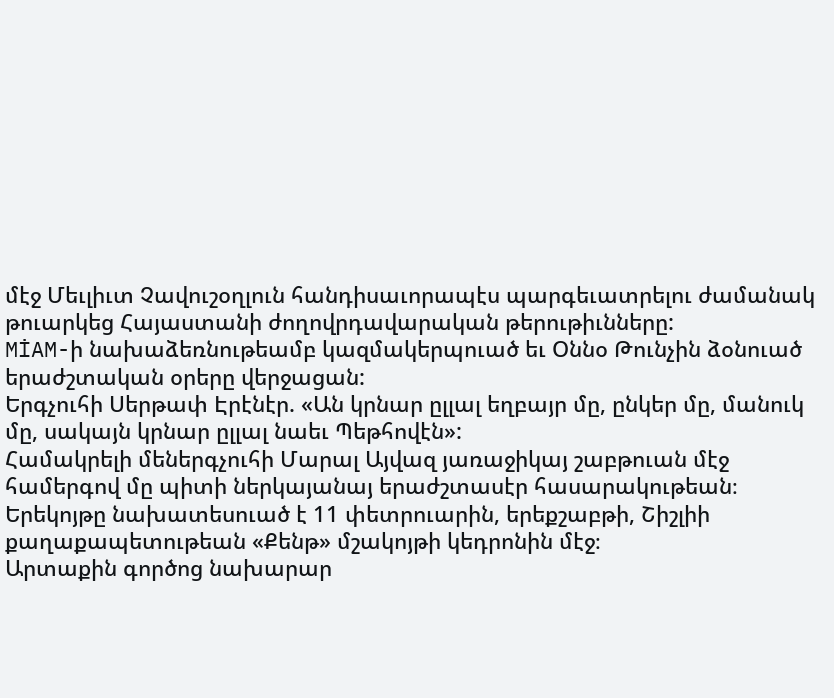մէջ Մեւլիւտ Չավուշօղլուն հանդիսաւորապէս պարգեւատրելու ժամանակ թուարկեց Հայաստանի ժողովրդավարական թերութիւնները:
MİAM-ի նախաձեռնութեամբ կազմակերպուած եւ Օննօ Թունչին ձօնուած երաժշտական օրերը վերջացան:
Երգչուհի Սերթափ Էրէնէր. «Ան կրնար ըլլալ եղբայր մը, ընկեր մը, մանուկ մը, սակայն կրնար ըլլալ նաեւ Պեթհովէն»:
Համակրելի մեներգչուհի Մարալ Այվազ յառաջիկայ շաբթուան մէջ համերգով մը պիտի ներկայանայ երաժշտասէր հասարակութեան։ Երեկոյթը նախատեսուած է 11 փետրուարին, երեքշաբթի, Շիշլիի քաղաքապետութեան «Քենթ» մշակոյթի կեդրոնին մէջ։
Արտաքին գործոց նախարար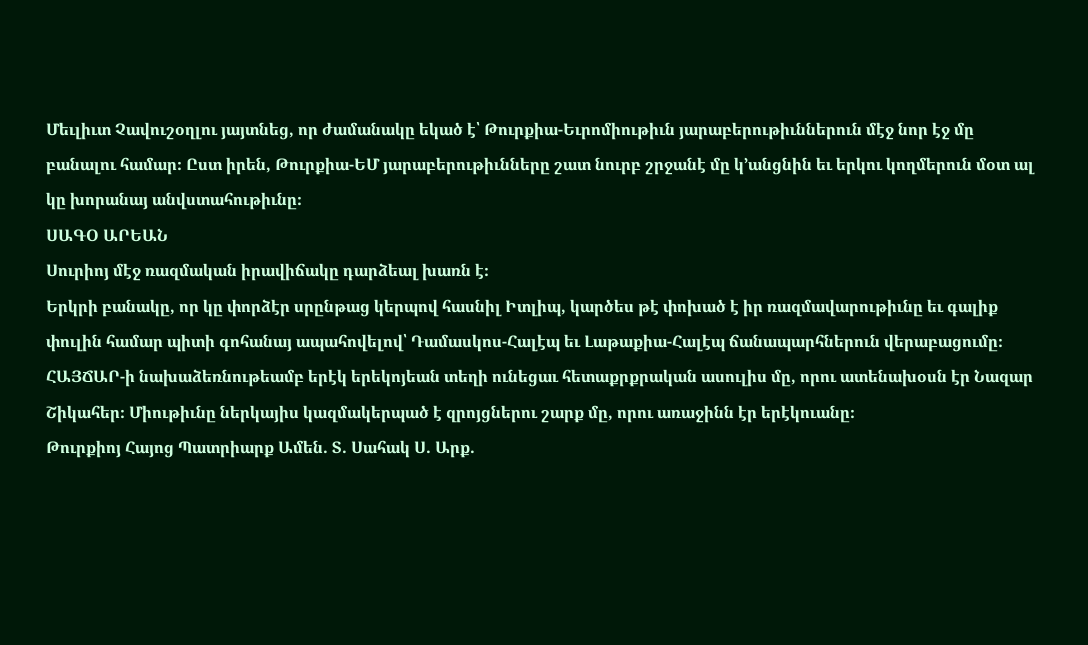Մեւլիւտ Չավուշօղլու յայտնեց, որ ժամանակը եկած է՝ Թուրքիա-Եւրոմիութիւն յարաբերութիւններուն մէջ նոր էջ մը բանալու համար։ Ըստ իրեն, Թուրքիա-ԵՄ յարաբերութիւնները շատ նուրբ շրջանէ մը կ՚անցնին եւ երկու կողմերուն մօտ ալ կը խորանայ անվստահութիւնը։
ՍԱԳՕ ԱՐԵԱՆ
Սուրիոյ մէջ ռազմական իրավիճակը դարձեալ խառն է։
Երկրի բանակը, որ կը փորձէր սրընթաց կերպով հասնիլ Իտլիպ, կարծես թէ փոխած է իր ռազմավարութիւնը եւ գալիք փուլին համար պիտի գոհանայ ապահովելով՝ Դամասկոս-Հալէպ եւ Լաթաքիա-Հալէպ ճանապարհներուն վերաբացումը։
ՀԱՅՃԱՐ-ի նախաձեռնութեամբ երէկ երեկոյեան տեղի ունեցաւ հետաքրքրական ասուլիս մը, որու ատենախօսն էր Նազար Շիկահեր։ Միութիւնը ներկայիս կազմակերպած է զրոյցներու շարք մը, որու առաջինն էր երէկուանը։
Թուրքիոյ Հայոց Պատրիարք Ամեն. Տ. Սահակ Ս. Արք.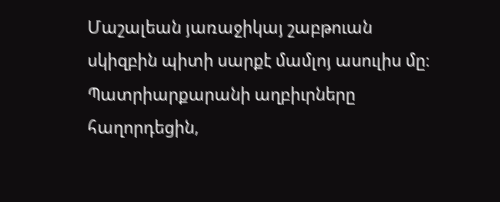Մաշալեան յառաջիկայ շաբթուան սկիզբին պիտի սարքէ մամլոյ ասուլիս մը։ Պատրիարքարանի աղբիւրները հաղորդեցին,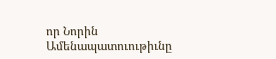որ Նորին Ամենապատուութիւնը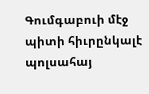Գումգաբուի մէջ պիտի հիւրընկալէ պոլսահայ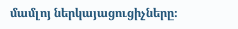մամլոյ ներկայացուցիչները։